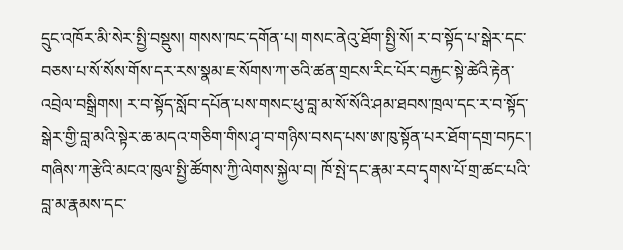དྲུང་འཁོར་མི་སེར་སྤྱི་བསྡུས། གསས་ཁང་དགོན་པ། གསང་ནེའུ་ཐོག་སྤྱི་སོ། ར་བ་སྟོད་པ་སྒེར་དང་བཅས་པ་སོ་སོས་གོས་དར་རས་སྣམ་ཇ་སོགས་ཀ་ཅའི་ཚན་གྲངས་རིང་པོར་བརྐྱང་སྟེ་ཚེའི་རྟེན་འབྲེལ་བསྒྲིགས། ར་བ་སྟོད་སློབ་དཔོན་པས་གསང་ཕུ་བླ་མ་སོ་སོའི་ཤམ་ཐབས་ཁྲལ་དང་ར་བ་སྟོད་སྒེར་གྱི་བླ་མའི་སྟེར་ཆ་མདའ་གཅིག་གིས་ཤྭ་བ་གཉིས་བསད་པས་ཨ་ཁུ་སྟོན་པར་ཐོག་དགྲ་བཏང་། གཞིས་ཀ་རྩེའི་མངའ་ཁུལ་སྤྱི་ཚོགས་ཀྱི་ལེགས་སྐྱེལ་བ། ཁོ་སྤེ་དང་རྣམ་རབ་དྭགས་པོ་གྲ་ཚང་པའི་བླ་མ་རྣམས་དང་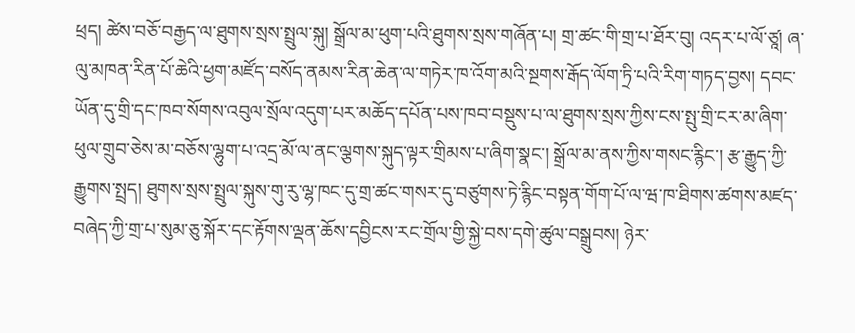ཕྲད། ཚེས་བཅོ་བརྒྱད་ལ་ཐུགས་སྲས་སྤྲུལ་སྐུ། སྒྲོལ་མ་ཕུག་པའི་ཐུགས་སྲས་གཞོན་པ། གྲ་ཚང་གི་གྲ་པ་ཐོར་བུ། འདར་པ་ལོ་ཙཱ། ཞ་ལུ་མཁན་རིན་པོ་ཆེའི་ཕྱག་མཛོད་བསོད་ནམས་རིན་ཆེན་ལ་གཏེར་ཁ་འོག་མའི་སྔགས་རྒོད་ལོག་ཏྲི་པའི་རིག་གཏད་བྱས། དབང་ཡོན་དུ་གྲི་དང་ཁབ་སོགས་འབུལ་སྲོལ་འདུག་པར་མཆོད་དཔོན་པས་ཁབ་བསྡུས་པ་ལ་ཐུགས་སྲས་ཀྱིས་ངས་སྤུ་གྲི་ངར་མ་ཞིག་ཕུལ་གྲུབ་ཅེས་མ་བཅོས་ལྷུག་པ་འདྲ་མོ་ལ་ནང་ལྕགས་སྐུད་ལྟར་གྲིམས་པ་ཞིག་སྣང་། སྒྲོལ་མ་ནས་ཀྱིས་གསང་རྙིང་། རྩ་རྒྱུད་ཀྱི་རྒྱུགས་སྤྲད། ཐུགས་སྲས་སྤྲུལ་སྐུས་གུ་རུ་ལྷ་ཁང་དུ་གྲ་ཚང་གསར་དུ་བཙུགས་ཏེ་རྙིང་བསྟན་གོག་པོ་ལ་ཝ་ཁ་ཐིགས་ཚགས་མཛད་བཞེད་ཀྱི་གྲ་པ་སུམ་ཅུ་སྐོར་དང་རྟོགས་ལྡན་ཆོས་དབྱིངས་རང་གྲོལ་གྱི་སྐྱེ་བས་དགེ་ཚུལ་བསྒྲུབས། ཉེར་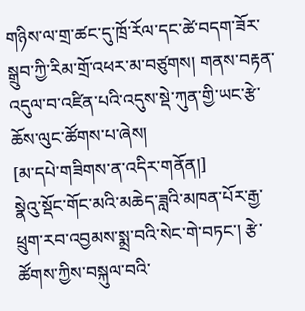གཉིས་ལ་གྲ་ཚང་དུ་ཁྲོ་རོལ་དང་ཚེ་བདག་ཟོར་སྒྲུབ་ཀྱི་རིམ་གྲོ་འཕར་མ་བཙུགས། གནས་བརྟན་འདུལ་བ་འཛིན་པའི་འདུས་སྡེ་ཀུན་གྱི་ཡང་རྩེ་ཆོས་ལུང་ཚོགས་པ་ཞེས།
[མ་དཔེ་གཟིགས་ན་འདིར་གནོན།]
སྣེའུ་སྡོང་གོང་མའི་མཆེད་ཟླའི་མཁན་པོར་རྒྱ་ཕྲུག་རབ་འབྱམས་སྨྲ་བའི་སེང་གེ་བཏང་། རྩེ་ཚོགས་ཀྱིས་བསྐུལ་བའི་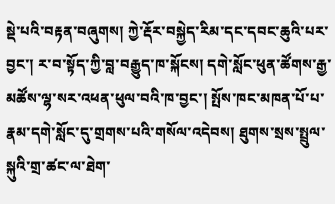སྡེ་པའི་བརྟན་བཞུགས། ཀྱེ་རྡོར་བསྐྱེད་རིམ་དང་དབང་ཆུའི་པར་བྱང་། ར་བ་སྟོད་ཀྱི་བླ་བརྒྱུད་ཁ་སྐོངས། དགེ་སློང་ཕུན་ཚོགས་རྒྱ་མཚོས་ལྷ་སར་འཕན་ཕུལ་བའི་ཁ་བྱང་། སྤོས་ཁང་མཁན་པོ་པ་རྣམ་དགེ་སློང་དུ་གྲགས་པའི་གསོལ་འདེབས། ཐུགས་སྲས་སྤྲུལ་སྐུའི་གྲ་ཚང་ལ་ཐེག་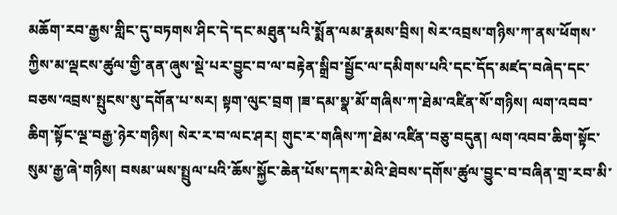མཆོག་རབ་རྒྱས་གླིང་དུ་བཏགས་ཤིང་དེ་དང་མཐུན་པའི་སྨོན་ལམ་རྣམས་བྲིས། སེར་འབྲས་གཉིས་ཀ་ནས་ཕོགས་ཀྱིས་མ་ལྡངས་ཚུལ་གྱི་ནན་ཞུས་སྡེ་པར་བྱུང་བ་ལ་བརྟེན་སྒྲིབ་སྦྱོང་ལ་དམིགས་པའི་དང་དོད་མཛད་བཞེད་དང་བཅས་འབྲས་སྤུངས་སུ་དགོན་པ་སར། སྟག་ལུང་བྲག །ཟ་དམ་སྣ་མོ་གཞིས་ཀ་ཐེམ་འཛིན་སོ་གཉིས། ལག་འབབ་ཆིག་སྟོང་ལྔ་བརྒྱ་ཉེར་གཉིས། སེར་ར་བ་ལང་ཤར། གུང་ར་གཞིས་ཀ་ཐེམ་འཛིན་བཅུ་བདུན། ལག་འབབ་ཆིག་སྟོང་སུམ་རྒྱ་ཞེ་གཉིས། བསམ་ཡས་སྤྲུལ་པའི་ཆོས་སྐྱོང་ཆེན་པོས་དཀར་མེའི་ཐེབས་དགོས་ཚུལ་བྱུང་བ་བཞིན་གྲ་རབ་མི་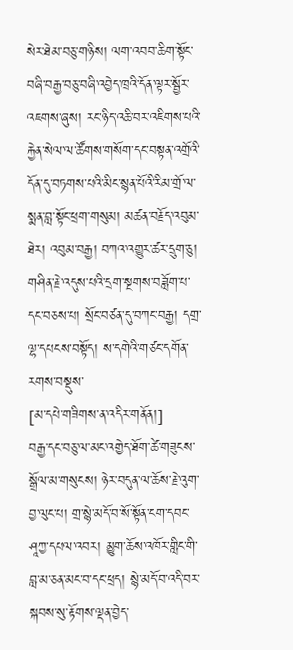སེར་ཐེམ་བཅུ་གཉིས། ལག་འབབ་ཆིག་སྟོང་བཞི་བརྒྱ་བཅུ་བཞི་འབྱེད་ཁྲའི་དོན་ལྟར་སྦྱོར་འཇགས་ཞུས། རང་ཉིད་འཆི་བར་འཇིགས་པའི་རྐྱེན་སེལ་ལ་ཚོགས་གསོག་དང་བསྟན་འགྲོའི་དོན་དུ་བཏགས་པའི་མིང་སྙན་པོའི་རིམ་གྲོ་ལ་སྨན་བླ་སྟོང་ཕྲག་གསུམ། མཚན་བརྗོད་འབུམ་ཐེར། འབུམ་བརྒྱ། བཀའ་འགྱུར་ཚར་དྲུག་ཅུ། གཤིན་རྗེ་འདུས་པའི་དྲག་སྔགས་བཟློག་པ་དང་བཅས་པ། སྲོང་བཙན་དུ་བཀང་བརྒྱ། དགྲ་ལྷ་དཔངས་བསྟོད། ས་དགེའི་གཙང་དགོན་རགས་བསྡུས་
[མ་དཔེ་གཟིགས་ན་འདིར་གནོན།]
བརྒྱ་དང་བཅུ་ལ་མང་འགྱེད་ཐོག་ཚེ་གཟུངས་སྒྲོལ་མ་གསུངས། ཉེར་བདུན་ལ་ཆོས་རྗེ་འུག་བྱ་ལུང་པ། གྲ་སྙེ་མདོ་བ་སོ་སྟོན་ངག་དབང་ཤཱཀྱ་དཔལ་འབར། མྱུག་ཆོས་འཁོར་གླིང་གི་བླ་མ་ཅན་མང་བ་དང་ཕྲད། སྙེ་མདོ་བ་འདི་བར་སྐབས་སུ་རྟོགས་ལྡན་བྱེད་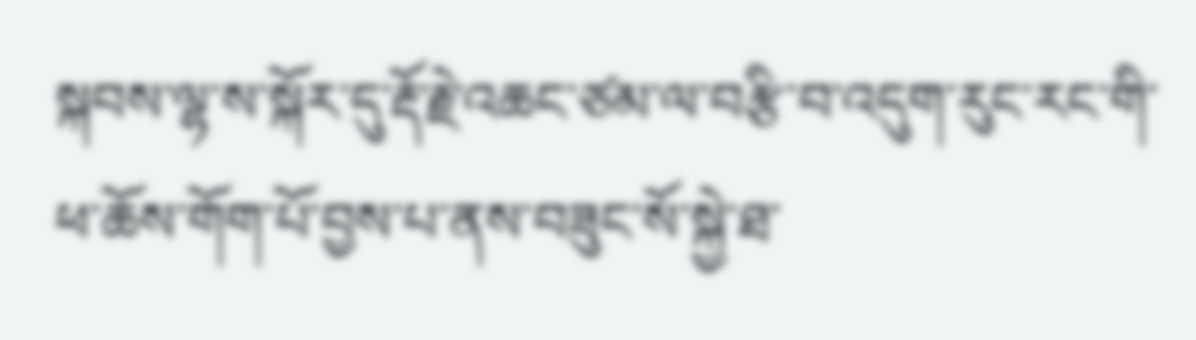སྐབས་ལྷ་ས་སྐོར་དུ་རྡོ་རྗེ་འཆང་ཙམ་ལ་བརྩི་བ་འདུག་རུང་རང་གི་ཕ་ཆོས་གོག་པོ་བྱས་པ་ནས་བཟུང་སོ་སྐྱེ་ཐ་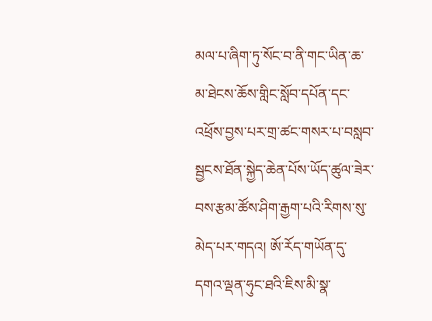མལ་པ་ཞིག་ཏུ་སོང་བ་ནི་གང་ཡིན་ཆ་མ་ཐེངས་ཆོས་གླིང་སློབ་དཔོན་དང་འཕྲོས་བྱས་པར་གྲ་ཚང་གསར་པ་བསླབ་སྦྱངས་ཐོན་སྐྱེད་ཆེན་པོས་ཡོད་ཚུལ་ཟེར་བས་རྩམ་ཚོས་ཤིག་རྒྱག་པའི་རིགས་སུ་མེད་པར་གདའ། ཨོ་རོད་གཡོན་དུ་དགའ་ལྡན་ཧུང་ཐའི་ཇིས་མི་སྣ་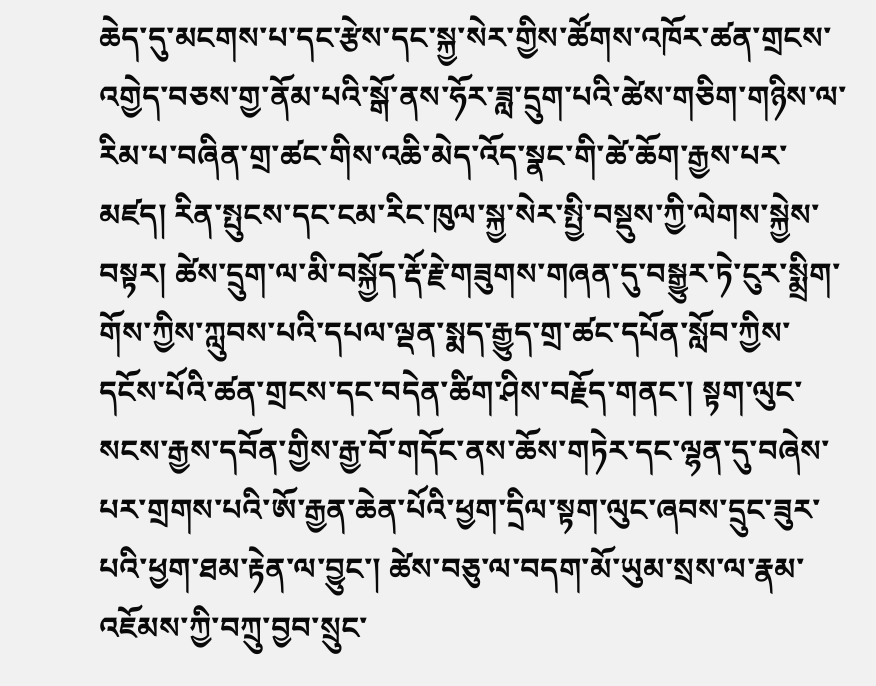ཆེད་དུ་མངགས་པ་དང་རྩེས་དང་སྐྱ་སེར་གྱིས་ཚོགས་འཁོར་ཚན་གྲངས་འགྱེད་བཅས་གྱ་ནོམ་པའི་སྒོ་ནས་ཧོར་ཟླ་དྲུག་པའི་ཚེས་གཅིག་གཉིས་ལ་རིམ་པ་བཞིན་གྲ་ཚང་གིས་འཆི་མེད་འོད་སྣང་གི་ཚེ་ཆོག་རྒྱས་པར་མཛད། རིན་སྤུངས་དང་ངམ་རིང་ཁུལ་སྐྱ་སེར་སྤྱི་བསྡུས་ཀྱི་ལེགས་སྐྱེས་བསྟར། ཚེས་དྲུག་ལ་མི་བསྐྱོད་རྡོ་རྗེ་གཟུགས་གཞན་དུ་བསྒྱུར་ཏེ་ངུར་སྨྲིག་གོས་ཀྱིས་ཀླུབས་པའི་དཔལ་ལྡན་སྨད་རྒྱུད་གྲ་ཚང་དཔོན་སློབ་ཀྱིས་དངོས་པོའི་ཚན་གྲངས་དང་བདེན་ཚིག་ཤིས་བརྗོད་གནང་། སྟག་ལུང་སངས་རྒྱས་དབོན་གྱིས་རྒྱ་བོ་གདོང་ནས་ཆོས་གཏེར་དང་ལྷན་དུ་བཞེས་པར་གྲགས་པའི་ཨོ་རྒྱན་ཆེན་པོའི་ཕྱག་དྲིལ་སྟག་ལུང་ཞབས་དྲུང་ཟུར་པའི་ཕྱག་ཐམ་རྟེན་ལ་བྱུང་། ཚེས་བཅུ་ལ་བདག་མོ་ཡུམ་སྲས་ལ་རྣམ་འཇོམས་ཀྱི་བཀྲུ་བྱབ་སྲུང་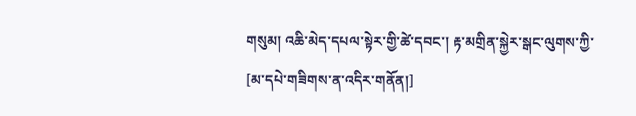གསུམ། འཆི་མེད་དཔལ་སྟེར་གྱི་ཚེ་དབང་། རྟ་མགྲིན་སྐྱེར་སྒང་ལུགས་ཀྱི་
[མ་དཔེ་གཟིགས་ན་འདིར་གནོན།]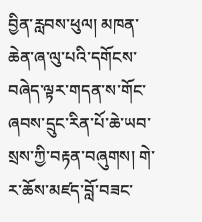བྱིན་རླབས་ཕུལ། མཁན་ཆེན་ཞ་ལུ་པའི་དགོངས་བཞེད་ལྟར་གདན་ས་གོང་ཞབས་དྲུང་རིན་པོ་ཆེ་ཡབ་སྲས་ཀྱི་བརྟན་བཞུགས། གེ་ར་ཆོས་མཛད་བློ་བཟང་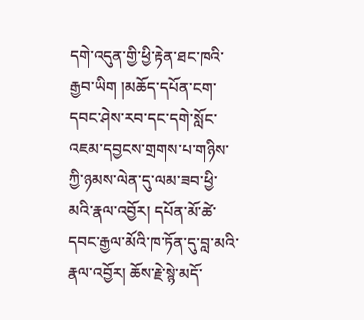དགེ་འདུན་གྱི་ཕྱི་རྟེན་ཐང་ཁའི་རྒྱབ་ཡིག །མཆོད་དཔོན་ངག་དབང་ཤེས་རབ་དང་དགེ་སློང་འཇམ་དབྱངས་གྲགས་པ་གཉིས་ཀྱི་ཉམས་ལེན་དུ་ལམ་ཟབ་ཕྱི་མའི་རྣལ་འབྱོར། དཔོན་མོ་ཚེ་དབང་རྒྱལ་མོའི་ཁ་ཏོན་དུ་བླ་མའི་རྣལ་འབྱོར། ཆོས་རྗེ་སྙེ་མདོ་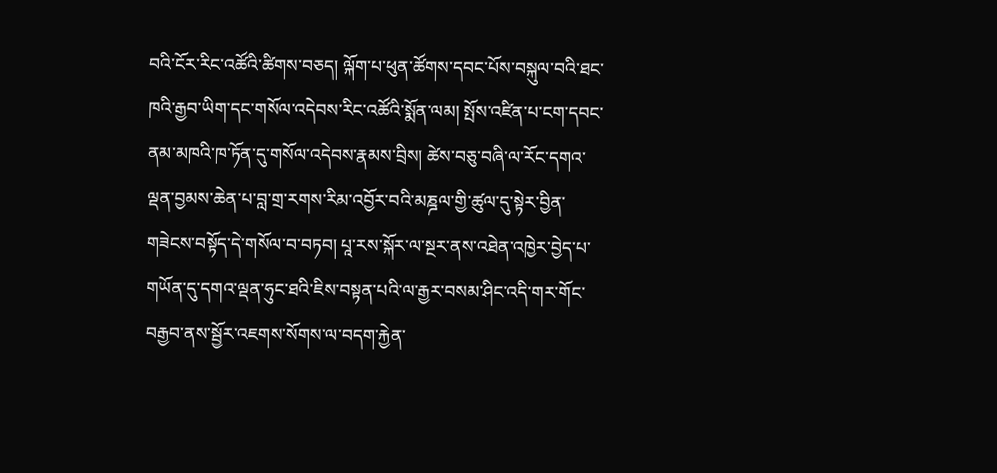བའི་ངོར་རིང་འཚོའི་ཚིགས་བཅད། ལྐོག་པ་ཕུན་ཚོགས་དབང་པོས་བསྐུལ་བའི་ཐང་ཁའི་རྒྱབ་ཡིག་དང་གསོལ་འདེབས་རིང་འཚོའི་སྨོན་ལམ། སྤོས་འཛིན་པ་ངག་དབང་ནམ་མཁའི་ཁ་ཏོན་དུ་གསོལ་འདེབས་རྣམས་བྲིས། ཚེས་བཅུ་བཞི་ལ་རོང་དགའ་ལྡན་བྱམས་ཆེན་པ་བླ་གྲ་རགས་རིམ་འབྱོར་བའི་མཎྜལ་གྱི་ཚུལ་དུ་སྟེར་བྱིན་གཟེངས་བསྟོད་དེ་གསོལ་བ་བཏབ། པཱ་རས་སྐོར་ལ་སྔར་ནས་འཐེན་འཁྱེར་བྱེད་པ་གཡོན་དུ་དགའ་ལྡན་ཧུང་ཐའི་ཇིས་བསྟན་པའི་ལ་རྒྱར་བསམ་ཤིང་འདི་གར་གོང་བརྒྱབ་ནས་སྦྱོར་འཇགས་སོགས་ལ་བདག་རྐྱེན་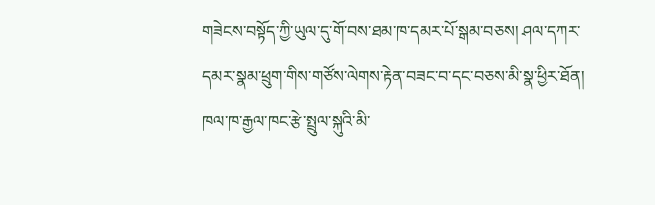གཟེངས་བསྟོད་ཀྱི་ཡུལ་དུ་གོ་བས་ཐམ་ཁ་དམར་པོ་སྒམ་བཅས། ཤལ་དཀར་དམར་སྣམ་ཕྲུག་གིས་གཙོས་ལེགས་རྟེན་བཟང་བ་དང་བཅས་མི་སྣ་ཕྱིར་ཐོན། ཁལ་ཁ་རྒྱལ་ཁང་རྩེ་སྤྲུལ་སྐུའི་མི་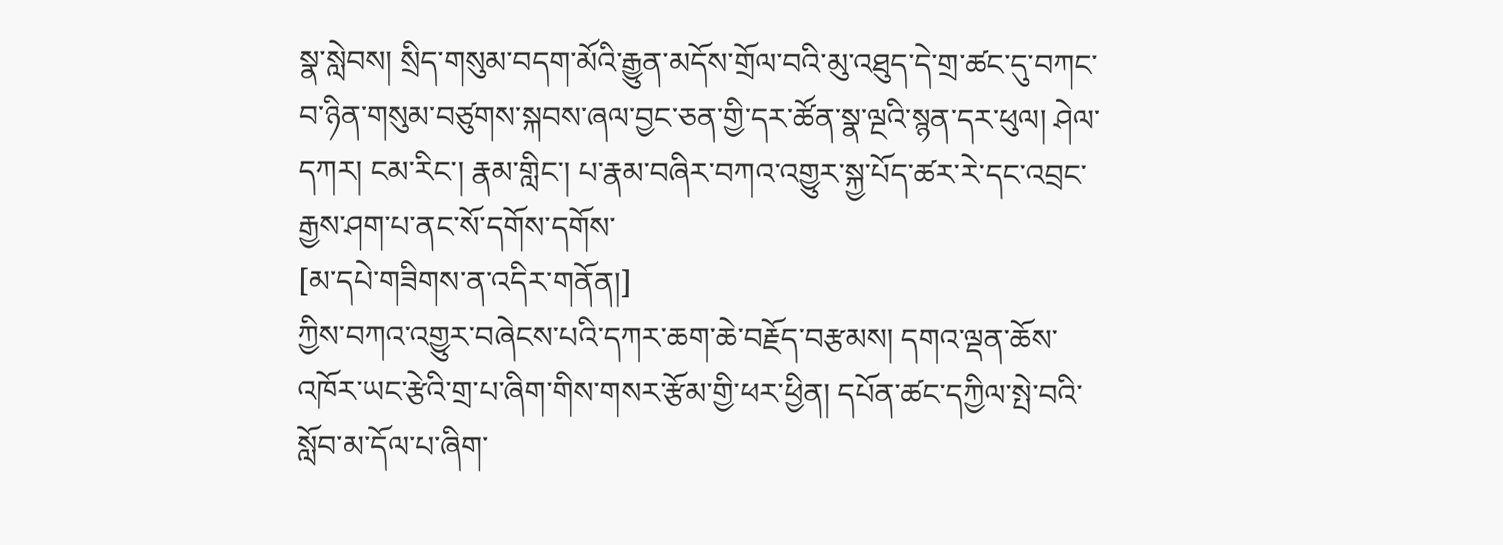སྣ་སླེབས། སྲིད་གསུམ་བདག་མོའི་རྒྱུན་མདོས་གྲོལ་བའི་མུ་འཐུད་དེ་གྲ་ཚང་དུ་བཀང་བ་ཉིན་གསུམ་བཙུགས་སྐབས་ཞལ་བྱང་ཅན་གྱི་དར་ཚོན་སྣ་ལྔའི་སྙན་དར་ཕུལ། ཤེལ་དཀར། ངམ་རིང་། རྣམ་གླིང་། པ་རྣམ་བཞིར་བཀའ་འགྱུར་སྐྱ་པོད་ཚར་རེ་དང་འབྲང་རྒྱས་ཤག་པ་ནང་སོ་དགོས་དགོས་
[མ་དཔེ་གཟིགས་ན་འདིར་གནོན།]
ཀྱིས་བཀའ་འགྱུར་བཞེངས་པའི་དཀར་ཆག་ཆེ་བརྗོད་བརྩམས། དགའ་ལྡན་ཆོས་འཁོར་ཡང་རྩེའི་གྲ་པ་ཞིག་གིས་གསར་རྩོམ་གྱི་ཕར་ཕྱིན། དཔོན་ཚང་དཀྱིལ་སྤེ་བའི་སློབ་མ་དོལ་པ་ཞིག་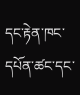དང་རྟེན་ཁང་དཔོན་ཚང་དང་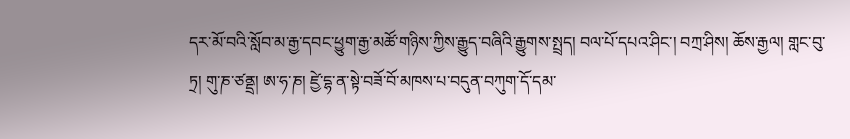དར་མོ་བའི་སློབ་མ་རྒྱ་དབང་ཕྱུག་རྒྱ་མཚོ་གཉིས་ཀྱིས་རྒྱུད་བཞིའི་རྒྱུགས་སྤྲད། བལ་པོ་དཔའ་ཤིང་། བཀྲ་ཤིས། ཆོས་རྒྱལ། གླང་བུ་ཏྲ། གུ་ཎ་ཙནྡྲ། ཨ་ཧ་ཎ། ཛྱེ་དྷ་ན་སྟེ་བཟོ་བོ་མཁས་པ་བདུན་བཀུག་དོ་དམ་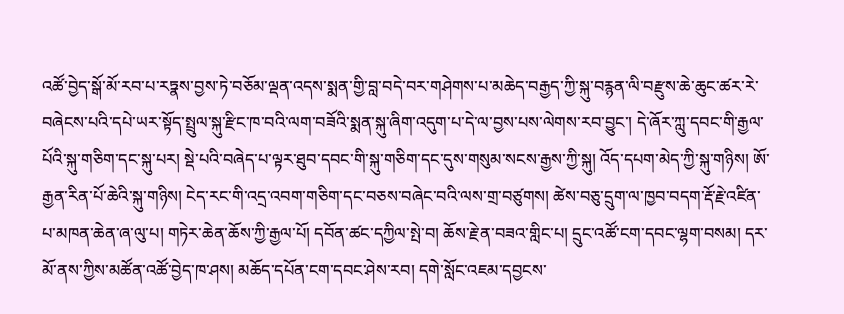འཚོ་བྱེད་སྒོ་མོ་རབ་པ་རཏྣས་བྱས་ཏེ་བཅོམ་ལྡན་འདས་སྨན་གྱི་བླ་བདེ་བར་གཤེགས་པ་མཆེད་བརྒྱད་ཀྱི་སྐུ་བརྙན་ལི་བརྫུས་ཆེ་ཆུང་ཚར་རེ་བཞེངས་པའི་དཔེ་ཡར་སྟོད་སྤྲུལ་སྐུ་རྫིང་ཁ་བའི་ལག་བཟོའི་སྨན་སྐུ་ཞིག་འདུག་པ་དེ་ལ་བྱས་པས་ལེགས་རབ་བྱུང་། དེ་ཞོར་ཀླུ་དབང་གི་རྒྱལ་པོའི་སྐུ་གཅིག་དང་སྐུ་པར། སྡེ་པའི་བཞེད་པ་ལྟར་ཐུབ་དབང་གི་སྐུ་གཅིག་དང་དུས་གསུམ་སངས་རྒྱས་ཀྱི་སྐུ། འོད་དཔག་མེད་ཀྱི་སྐུ་གཉིས། ཨོ་རྒྱན་རིན་པོ་ཆེའི་སྐུ་གཉིས། ངེད་རང་གི་འདྲ་འབག་གཅིག་དང་བཅས་བཞེང་བའི་ལས་གྲ་བཙུགས། ཚེས་བཅུ་དྲུག་ལ་ཁྱབ་བདག་རྡོ་རྗེ་འཛིན་པ་མཁན་ཆེན་ཞ་ལུ་པ། གཏེར་ཆེན་ཆོས་ཀྱི་རྒྱལ་པོ། དབོན་ཚང་དཀྱིལ་སྤེ་བ། ཆོས་རྗེ་ན་བཟའ་གླིང་པ། དྲུང་འཚོ་ངག་དབང་ལྷག་བསམ། དར་མོ་ནས་ཀྱིས་མཚོན་འཚོ་བྱེད་ཁ་ཤས། མཆོད་དཔོན་ངག་དབང་ཤེས་རབ། དགེ་སློང་འཇམ་དབྱངས་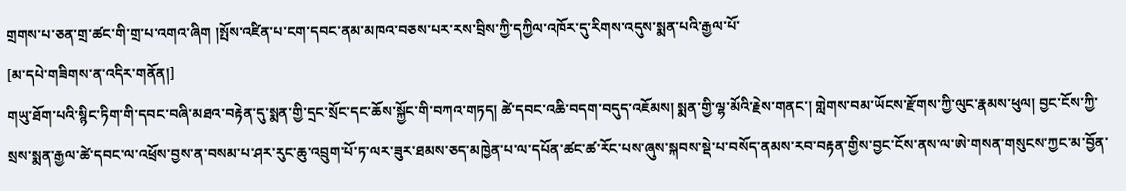གྲགས་པ་ཅན་གྲ་ཚང་གི་གྲ་པ་འགའ་ཞིག །སྤོས་འཛིན་པ་ངག་དབང་ནམ་མཁའ་བཅས་པར་རས་བྲིས་ཀྱི་དཀྱིལ་འཁོར་དུ་རིགས་འདུས་སྨན་པའི་རྒྱལ་པོ་
[མ་དཔེ་གཟིགས་ན་འདིར་གནོན།]
གཡུ་ཐོག་པའི་སྙིང་ཏིག་གི་དབང་བཞི་མཐའ་བརྟེན་དུ་སྨན་གྱི་དྲང་སྲོང་དང་ཆོས་སྐྱོང་གི་བཀའ་གཏད། ཚེ་དབང་འཆི་བདག་བདུད་འཇོམས། སྨན་གྱི་ལྷ་མོའི་རྗེས་གནང་། གླེགས་བམ་ཡོངས་རྫོགས་ཀྱི་ལུང་རྣམས་ཕུལ། བྱང་ངོས་ཀྱི་སྲས་སྨན་རྒྱལ་ཚེ་དབང་ལ་འཕྲོས་བྱས་ན་བསམ་པ་ཤར་རུང་ཆུ་འབྲུག་པོ་ཏ་ལར་ཟུར་ཐམས་ཅད་མཁྱེན་པ་ལ་དཔོན་ཚང་ཚ་རོང་པས་ཞུས་སྐབས་སྡེ་པ་བསོད་ནམས་རབ་བརྟན་གྱིས་བྱང་ངོས་ནས་ལ་ཨེ་གསན་གསུངས་ཀྱང་མ་བྱོན་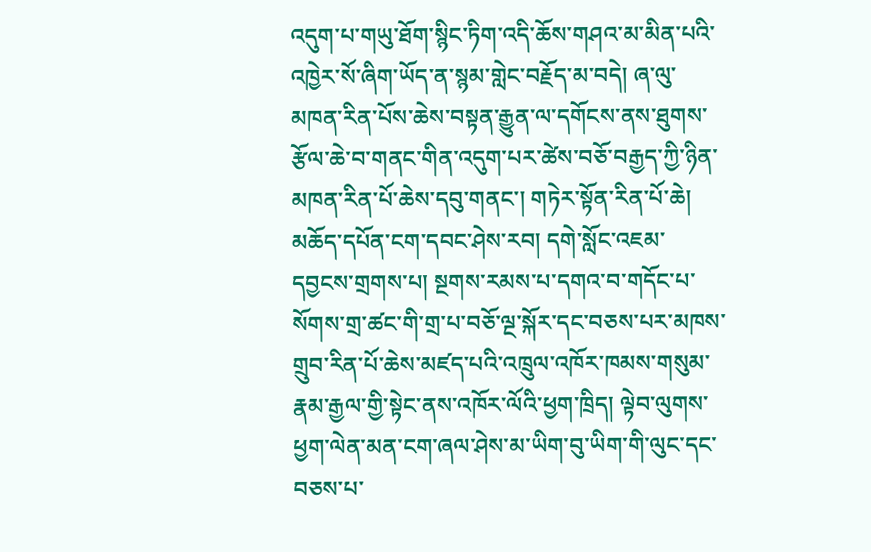འདུག་པ་གཡུ་ཐོག་སྙིང་ཏིག་འདི་ཆོས་གཤའ་མ་མིན་པའི་འཁྱེར་སོ་ཞིག་ཡོད་ན་སྙམ་གླེང་བརྗོད་མ་བདེ། ཞ་ལུ་མཁན་རིན་པོས་ཆེས་བསྟན་རྒྱུན་ལ་དགོངས་ནས་ཐུགས་རྩོལ་ཆེ་བ་གནང་གིན་འདུག་པར་ཚེས་བཅོ་བརྒྱད་ཀྱི་ཉིན་མཁན་རིན་པོ་ཆེས་དབུ་གནང་། གཏེར་སྟོན་རིན་པོ་ཆེ། མཆོད་དཔོན་ངག་དབང་ཤེས་རབ། དགེ་སློང་འཇམ་དབྱངས་གྲགས་པ། སྔགས་རམས་པ་དགའ་བ་གདོང་པ་སོགས་གྲ་ཚང་གི་གྲ་པ་བཅོ་ལྔ་སྐོར་དང་བཅས་པར་མཁས་གྲུབ་རིན་པོ་ཆེས་མཛད་པའི་འཁྲུལ་འཁོར་ཁམས་གསུམ་རྣམ་རྒྱལ་གྱི་སྟེང་ནས་འཁོར་ལོའི་ཕྱག་ཁྲིད། ལྟེབ་ལུགས་ཕྱག་ལེན་མན་ངག་ཞལ་ཤེས་མ་ཡིག་བུ་ཡིག་གི་ལུང་དང་བཅས་པ་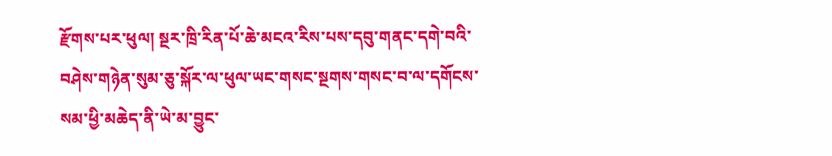རྫོགས་པར་ཕུལ། སྔར་ཁྲི་རིན་པོ་ཆེ་མངའ་རིས་པས་དབུ་གནང་དགེ་བའི་བཤེས་གཉེན་སུམ་ཅུ་སྐོར་ལ་ཕུལ་ཡང་གསང་སྔགས་གསང་བ་ལ་དགོངས་སམ་ཕྱི་མཆེད་ནི་ཡེ་མ་བྱུང་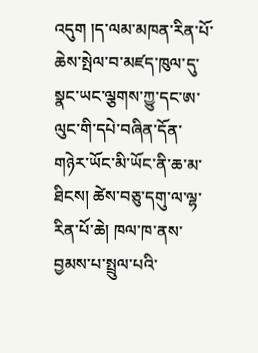འདུག །ད་ལམ་མཁན་རིན་པོ་ཆེས་སྤེལ་བ་མཛད་ཁུལ་དུ་སྣང་ཡང་ལྕགས་ཀྱུ་དང་ཨ་ལུང་གི་དཔེ་བཞིན་དོན་གཉེར་ཡོང་མི་ཡོང་ནི་ཆ་མ་ཐིངས། ཚེས་བཅུ་དགུ་ལ་ལྷ་རིན་པོ་ཆེ། ཁལ་ཁ་ནས་བྱམས་པ་སྤྲུལ་པའི་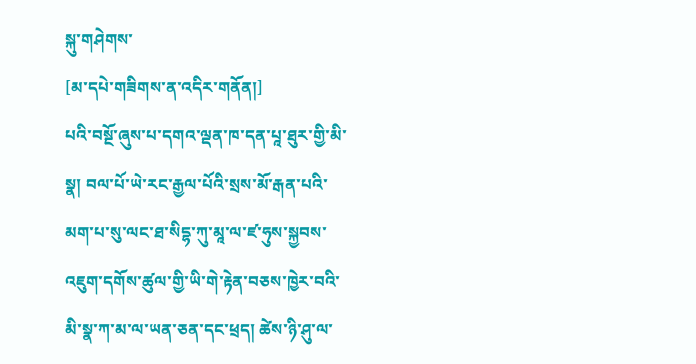སྐུ་གཤེགས་
[མ་དཔེ་གཟིགས་ན་འདིར་གནོན།]
པའི་བསྔོ་ཞུས་པ་དགའ་ལྡན་ཁ་དན་པཱ་ཐུར་གྱི་མི་སྣ། བལ་པོ་ཡེ་རང་རྒྱལ་པོའི་སྲས་མོ་རྒན་པའི་མག་པ་སུ་ལང་ཐ་སིདྷ་ཀུ་མཱ་ལ་ཛ་ཧུས་སྐྱབས་འཇུག་དགོས་ཚུལ་གྱི་ཡི་གེ་རྟེན་བཅས་ཁྱེར་བའི་མི་སྣ་ཀ་མ་ལ་ཡན་ཅན་དང་ཕྲད། ཚེས་ཉི་ཤུ་ལ་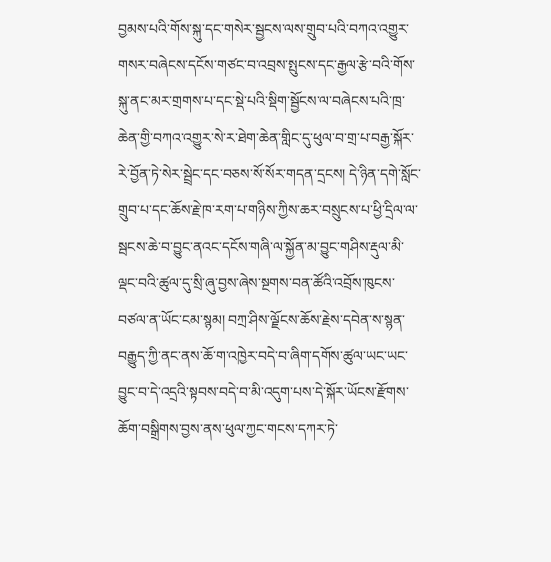བྱམས་པའི་གོས་སྐུ་དང་གསེར་སྦྱངས་ལས་གྲུབ་པའི་བཀའ་འགྱུར་གསར་བཞེངས་དངོས་གཙང་བ་འབྲས་སྤུངས་དང་རྒྱལ་རྩེ་བའི་གོས་སྐུ་ནང་མར་གྲགས་པ་དང་སྡེ་པའི་སྡིག་སྦྱོངས་ལ་བཞེངས་པའི་ཁྲ་ཆེན་གྱི་བཀའ་འགྱུར་སེ་ར་ཐེག་ཆེན་གླིང་དུ་ཕུལ་བ་གྲ་པ་བརྒྱ་སྐོར་རེ་བྱོན་ཏེ་སེར་སྦྲེང་དང་བཅས་སོ་སོར་གདན་དྲངས། དེ་ཉིན་དགེ་སློང་གྲུབ་པ་དང་ཆོས་རྗེ་ཁ་རག་པ་གཉིས་ཀྱིས་ཆར་བསྲུངས་པ་ཕྱི་དྲིལ་ལ་སྦངས་ཆེ་བ་བྱུང་ནའང་དངོས་གཞི་ལ་སྐྱོན་མ་བྱུང་གཤིས་རྡུལ་མི་ལྡང་བའི་ཚུལ་དུ་སྲི་ཞུ་བྱས་ཞེས་སྔགས་བན་ཚོའི་འབྲོས་ཁུངས་བཙལ་ན་ཡོང་ངམ་སྙམ། བཀྲ་ཤིས་ལྗོངས་ཆོས་རྗེས་དབེན་ས་སྙན་བརྒྱུད་ཀྱི་ནང་ནས་ཆོ་ག་འཁྱེར་བདེ་བ་ཞིག་དགོས་ཚུལ་ཡང་ཡང་བྱུང་བ་དེ་འདྲའི་སྟབས་བདེ་བ་མི་འདུག་པས་དེ་སྐོར་ཡོངས་རྫོགས་ཆོག་བསྒྲིགས་བྱས་ནས་ཕུལ་ཀྱང་གངས་དཀར་ཏེ་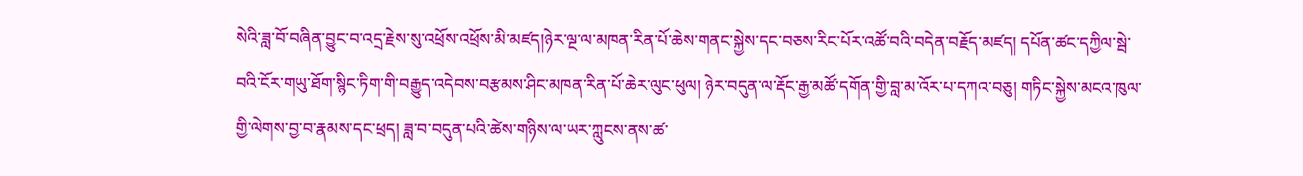སེའི་ཟླ་བོ་བཞིན་བྱུང་བ་འདྲ་རྗེས་སུ་འཕྲོས་འཕྲོས་མི་མཛད།ཉེར་ལྔ་ལ་མཁན་རིན་པོ་ཆེས་གནང་སྐྱེས་དང་བཅས་རིང་པོར་འཚོ་བའི་བདེན་བརྗོད་མཛད། དཔོན་ཚང་དཀྱིལ་སྦེ་བའི་ངོར་གཡུ་ཐོག་སྙིང་ཏིག་གི་བརྒྱུད་འདེབས་བརྩམས་ཤིང་མཁན་རིན་པོ་ཆེར་ལུང་ཕུལ། ཉེར་བདུན་ལ་རྡོང་རྒྱ་མཚོ་དགོན་གྱི་བླ་མ་འོར་པ་དཀའ་བཅུ། གཏིང་སྐྱེས་མངའ་ཁུལ་གྱི་ལེགས་བྱ་བ་རྣམས་དང་ཕྲད། ཟླ་བ་བདུན་པའི་ཚེས་གཉིས་ལ་ཡར་ཀླུངས་ནས་ཚ་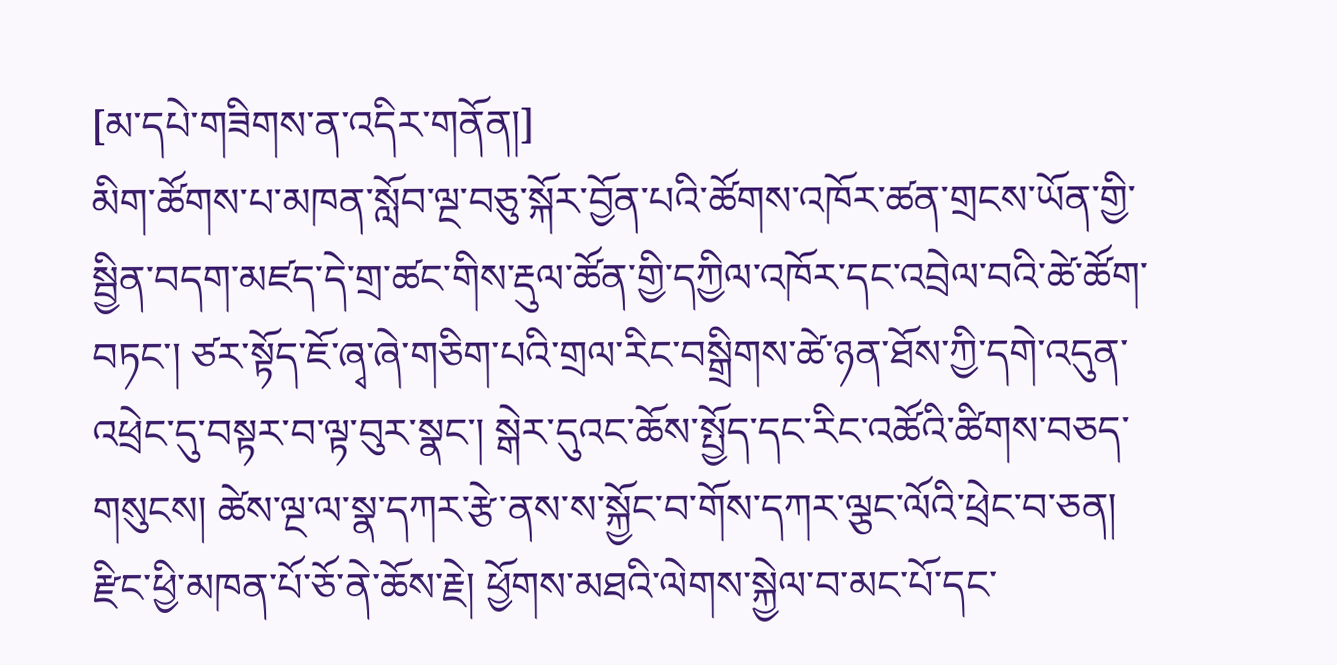[མ་དཔེ་གཟིགས་ན་འདིར་གནོན།]
མིག་ཚོགས་པ་མཁན་སློབ་ལྔ་བཅུ་སྐོར་བྱོན་པའི་ཚོགས་འཁོར་ཚན་གྲངས་ཡོན་གྱི་སྦྱིན་བདག་མཛད་དེ་གྲ་ཚང་གིས་རྡུལ་ཚོན་གྱི་དཀྱིལ་འཁོར་དང་འབྲེལ་བའི་ཚེ་ཚོག་བཏང་། ཙར་སྟོད་ཇོ་ཞྭ་ཞེ་གཅིག་པའི་གྲལ་རིང་བསྒྲིགས་ཚེ་ཉན་ཐོས་ཀྱི་དགེ་འདུན་འཕྲེང་དུ་བསྟར་བ་ལྟ་བུར་སྣང་། སྒེར་དུའང་ཆོས་སྤྱོད་དང་རིང་འཚོའི་ཚིགས་བཅད་གསུངས། ཚེས་ལྔ་ལ་སྣ་དཀར་རྩེ་ནས་ས་སྐྱོང་བ་གོས་དཀར་ལྕང་ལོའི་ཕྲེང་བ་ཅན། རྫིང་ཕྱི་མཁན་པོ་ཅོ་ནེ་ཆོས་རྗེ། ཕྱོགས་མཐའི་ལེགས་སྐྱེལ་བ་མང་པོ་དང་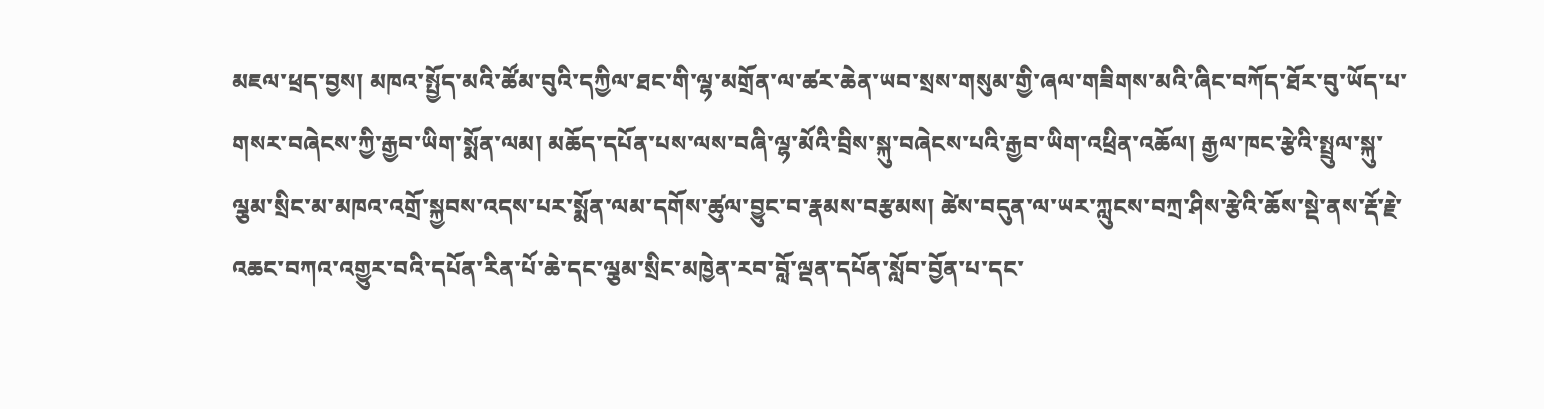མཇལ་ཕྲད་བྱས། མཁའ་སྤྱོད་མའི་ཚོམ་བུའི་དཀྱིལ་ཐང་གི་ལྷ་མགྲོན་ལ་ཚར་ཆེན་ཡབ་སྲས་གསུམ་གྱི་ཞལ་གཟིགས་མའི་ཞིང་བཀོད་ཐོར་བུ་ཡོད་པ་གསར་བཞེངས་ཀྱི་རྒྱབ་ཡིག་སྨོན་ལམ། མཆོད་དཔོན་པས་ལས་བཞི་ལྷ་མོའི་བྲིས་སྐུ་བཞེངས་པའི་རྒྱབ་ཡིག་འཕྲིན་འཆོལ། རྒྱལ་ཁང་རྩེའི་སྤྲུལ་སྐུ་ལྕམ་སྲིང་མ་མཁའ་འགྲོ་སྐྱབས་འདས་པར་སྨོན་ལམ་དགོས་ཚུལ་བྱུང་བ་རྣམས་བརྩམས། ཚེས་བདུན་ལ་ཡར་ཀླུངས་བཀྲ་ཤིས་རྩེའི་ཆོས་སྡེ་ནས་རྡོ་རྗེ་འཆང་བཀའ་འགྱུར་བའི་དཔོན་རིན་པོ་ཆེ་དང་ལྕམ་སྲིང་མཁྱེན་རབ་བློ་ལྡན་དཔོན་སློབ་བྱོན་པ་དང་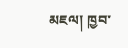མཇལ། ཁྱབ་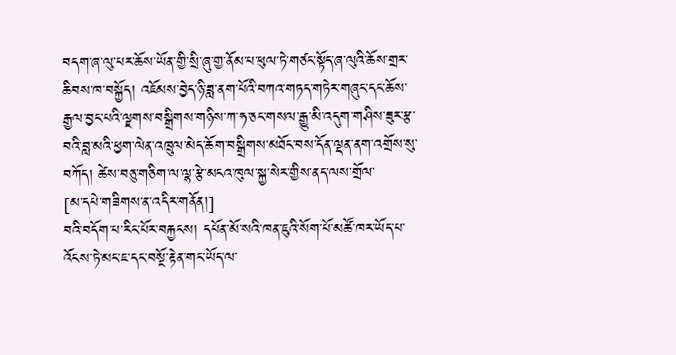བདག་ཞ་ལུ་པར་ཆོས་ཡོན་གྱི་སྲི་ཞུ་གྱ་ནོམ་པ་ཕུལ་ཏེ་གཙང་སྟོད་ཞ་ལུའི་ཆོས་གྲར་ཆིབས་ཁ་བསྐྱོད། འཇོམས་བྱེད་ཉི་ཟླ་ནག་པོའི་བཀའ་གཏད་གཏེར་གཞུང་དང་ཆོས་རྒྱལ་བྱང་པའི་ལྗགས་བསྒྲིགས་གཉིས་ཀ་ཧ་ཅང་གསལ་རྒྱུ་མི་འདུག་གཤིས་ཟུར་རྩ་བའི་བླ་མའི་ཕྱག་ལེན་འཁྲུལ་མེད་ཆོག་བསྒྲིགས་མཐོང་བས་དོན་ལྡན་ནག་འགྲོས་སུ་བཀོད། ཚེས་བཅུ་གཅིག་ལ་ལྷ་རྩེ་མངའ་ཁུལ་སྐྱ་སེར་གྱིས་ནད་ལས་གྲོལ་
[མ་དཔེ་གཟིགས་ན་འདིར་གནོན།]
བའི་བདོག་པ་རིང་པོར་བརྐྱངས། དཔོན་མོ་སའི་ཁན་ཇུའི་སོག་པོ་མཚོ་ཁར་ཡོད་པ་འོངས་ཏེ་མང་ཇ་དང་བསྔོ་རྟེན་གང་ཡོད་ལ་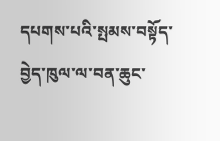དཔགས་པའི་སྤམས་བསྟོད་བྱེད་ཁུལ་ལ་བན་ཆུང་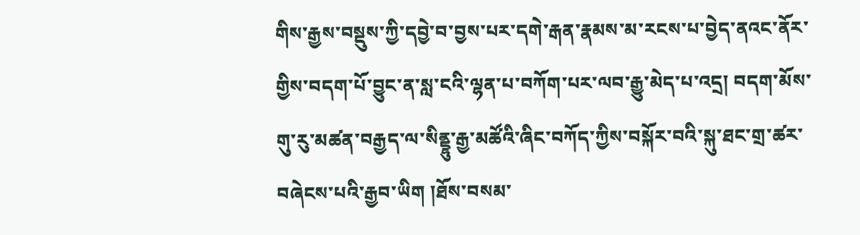གིས་རྒྱས་བསྡུས་ཀྱི་དབྱེ་བ་བྱས་པར་དགེ་རྒན་རྣམས་མ་རངས་པ་བྱེད་ནའང་ནོར་གྱིས་བདག་པོ་བྱུང་ན་སླ་ངའི་ལྷན་པ་བཀོག་པར་ལབ་རྒྱུ་མེད་པ་འདྲ། བདག་མོས་གུ་རུ་མཚན་བརྒྱད་ལ་སིནྡྷུ་རྒྱ་མཚོའི་ཞིང་བཀོད་ཀྱིས་བསྐོར་བའི་སྐུ་ཐང་གྲ་ཚར་བཞེངས་པའི་རྒྱབ་ཡིག །ཐོས་བསམ་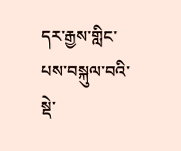དར་རྒྱས་གླིང་པས་བསྐུལ་བའི་སྡེ་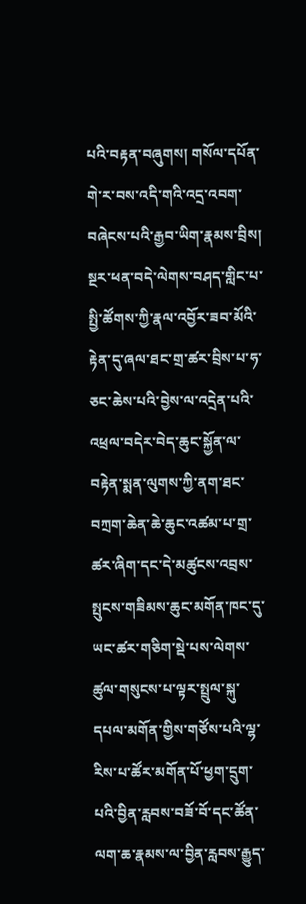པའི་བརྟན་བཞུགས། གསོལ་དཔོན་གེ་ར་བས་འདི་གའི་འདྲ་འབག་བཞེངས་པའི་རྒྱབ་ཡིག་རྣམས་བྲིས། སྔར་ཕན་བདེ་ལེགས་བཤད་གླིང་པ་སྤྱི་ཚོགས་ཀྱི་རྣལ་འབྱོར་ཟབ་མོའི་རྟེན་དུ་ཞལ་ཐང་གྲ་ཚར་བྲིས་པ་ཧ་ཅང་ཆེས་པའི་བྱེས་ལ་འདྲེན་པའི་འཕྲལ་བདེར་བེད་ཆུང་སྐྱོན་ལ་བརྟེན་སྨན་ལུགས་ཀྱི་ནག་ཐང་བཀྲག་ཆེན་ཆེ་ཆུང་འཚམ་པ་གྲ་ཚར་ཞིག་དང་དེ་མཚུངས་འབྲས་སྤུངས་གཟིམས་ཆུང་མགོན་ཁང་དུ་ཡང་ཚར་གཅིག་སྡེ་པས་ལེགས་ཚུལ་གསུངས་པ་ལྟར་སྤྲུལ་སྐུ་དཔལ་མགོན་གྱིས་གཙོས་པའི་ལྷ་རིས་པ་ཚོར་མགོན་པོ་ཕྱག་དྲུག་པའི་བྱིན་རླབས་བཟོ་བོ་དང་ཚོན་ལག་ཆ་རྣམས་ལ་བྱིན་རླབས་རྒྱུད་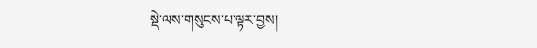སྡེ་ལས་གསུངས་པ་ལྟར་བྱས།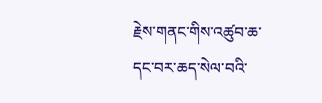རྗེས་གནང་གིས་འཚུབ་ཆ་དང་བར་ཆད་སེལ་བའི་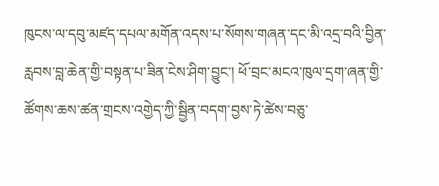ཁུངས་ལ་དབུ་མཛད་དཔལ་མགོན་འདས་པ་སོགས་གཞན་དང་མི་འདྲ་བའི་བྱིན་རླབས་བླ་ཆེན་གྱི་བསྟན་པ་ཟིན་ངེས་ཤིག་བྱུང་། ཕོ་བྲང་མངའ་ཁུལ་དྲག་ཞན་གྱི་ཚོགས་ཆས་ཚན་གྲངས་འགྱེད་ཀྱི་སྦྱིན་བདག་བྱས་ཏེ་ཚེས་བཅུ་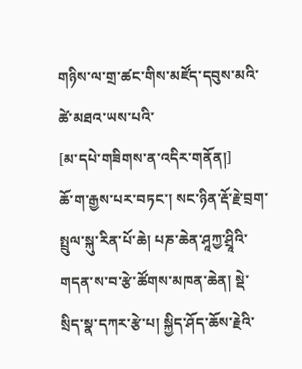གཉིས་ལ་གྲ་ཚང་གིས་མཛོད་དབུས་མའི་ཚེ་མཐའ་ཡས་པའི་
[མ་དཔེ་གཟིགས་ན་འདིར་གནོན།]
ཆོ་ག་རྒྱས་པར་བཏང་། སང་ཉིན་རྡོ་རྗེ་བྲག་སྤྲུལ་སྐུ་རིན་པོ་ཆེ། པཎ་ཆེན་ཤཱཀྱ་ཤྲཱིའི་གདན་ས་བ་རྩེ་ཚོགས་མཁན་ཆེན། སྡེ་སྲིད་སྣ་དཀར་རྩེ་པ། སྐྱིད་ཤོད་ཆོས་རྗེའི་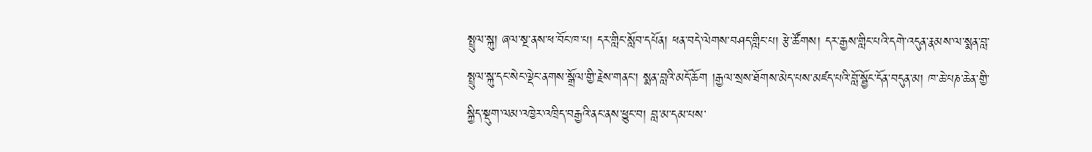སྤྲུལ་སྐུ། ཞལ་སྔ་ནས་ཕ་བོང་ཁ་པ། དར་གླིང་སློབ་དཔོན། ཕན་བདེ་ལེགས་བཤད་གླིང་པ། རྩེ་ཚོགས། དར་རྒྱས་གླིང་པའི་དགེ་འདུན་རྣམས་ལ་སྨན་བླ་སྤྲུལ་སྐུ་དང་སེང་ལྡེང་ནགས་སྒྲོལ་གྱི་རྗེས་གནང་། སྨན་བླའི་མདོ་ཆོག །རྒྱལ་སྲས་ཐོགས་མེད་པས་མཛད་པའི་བློ་སྦྱོང་དོན་བདུན་མ། ཁ་ཆེ་པཎ་ཆེན་གྱི་སྐྱིད་སྡུག་ལམ་འཁྱེར་འཁྲིད་བརྒྱའི་ནང་ནས་ཕྱུང་བ། བླ་མ་དམ་པས་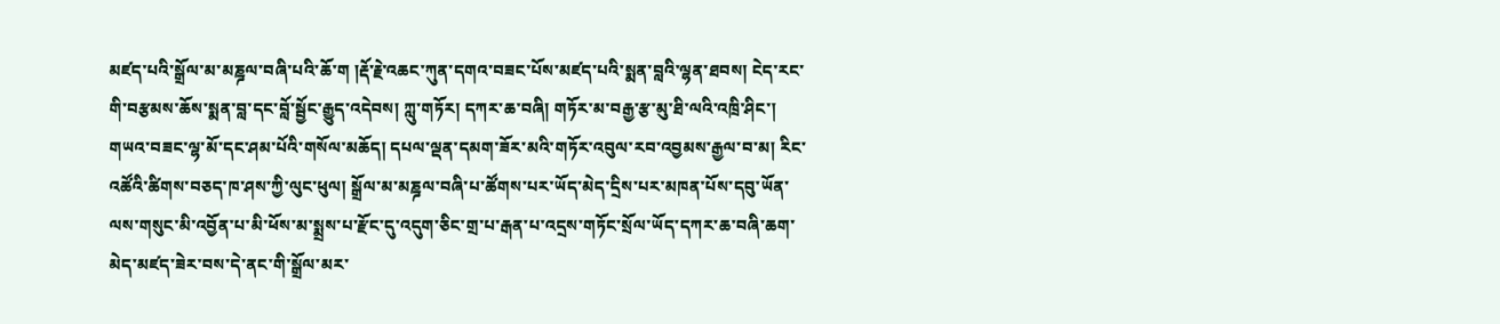མཛད་པའི་སྒྲོལ་མ་མཎྜལ་བཞི་པའི་ཆོ་ག །རྡོ་རྗེ་འཆང་ཀུན་དགའ་བཟང་པོས་མཛད་པའི་སྨན་བླའི་ལྷན་ཐབས། ངེད་རང་གི་བརྩམས་ཆོས་སྨན་བླ་དང་བློ་སྦྱོང་རྒྱུད་འདེབས། ཀླུ་གཏོར། དཀར་ཆ་བཞི། གཏོར་མ་བརྒྱ་རྩ་མུ་ཐི་ལའི་འཁྲི་ཤིང་། གཡའ་བཟང་ལྷ་མོ་དང་ཤམ་པོའི་གསོལ་མཆོད། དཔལ་ལྡན་དམག་ཟོར་མའི་གཏོར་འབུལ་རབ་འབྱམས་རྒྱལ་བ་མ། རིང་འཚོའི་ཚིགས་བཅད་ཁ་ཤས་ཀྱི་ལུང་ཕུལ། སྒྲོལ་མ་མཎྜལ་བཞི་པ་ཚོགས་པར་ཡོད་མེད་དྲིས་པར་མཁན་པོས་དབུ་ཡོན་ལས་གསུང་མི་འབྱོན་པ་མི་ཕོས་མ་སྨྲས་པ་རྫོང་དུ་འདུག་ཅིང་གྲ་པ་རྒན་པ་འདྲས་གཏོང་སྲོལ་ཡོད་དཀར་ཆ་བཞི་ཆག་མེད་མཛད་ཟེར་བས་དེ་ནང་གི་སྒྲོལ་མར་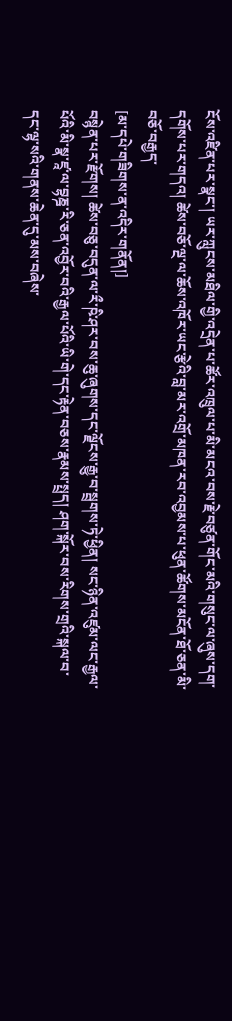ངོས་འཛིན་པར་སྣང་། ཡར་ཀླུངས་མཐིལ་གྱི་འདྲེན་པ་ཚོར་འཁྲུལ་པ་མི་མངའ་བས་རྗེ་བཙུན་གོང་མའི་གསུང་ལ་ཞུས་དག་དགོས་པར་གདའ། ཚེས་བཅོ་ལྔ་ལ་ཆོས་འཁོར་ཡང་རྩེའི་བླ་མར་འགྲོ་མཁན་རབ་འབྱམས་པ་ཕུན་ཚོགས་མངོན་ཐོ་ཅན་མི་བཅོ་བརྒྱད་
[མ་དཔེ་གཟིགས་ན་འདིར་གནོན།]
བསྙེན་པར་རྫོགས། ཚེས་བཅུ་བདུན་ལ་རྀ་ཥི་ཤར་བས་ཆུ་ཞུགས་དང་ལྗོངས་རྒྱུ་བ་སྦྲགས་ཏེ་ཕྱིན། སང་ཉིན་འཛུམ་ལང་རྒྱལ་པོའི་མི་སྣ་ཛཱ་ལ་བྷཎྜ་རི་ཅན་འབྱོར་བའི་རྒྱལ་པོའི་ཡི་གེ་དང་རྟེན་བཅས་རྣམས་སྤྲད། ཤག་སྐོར་བས་རིགས་གྲའི་སྐལ་བ་དང་ལྷ་སའི་གནས་ཆེན་དུ་མས་བཞེས་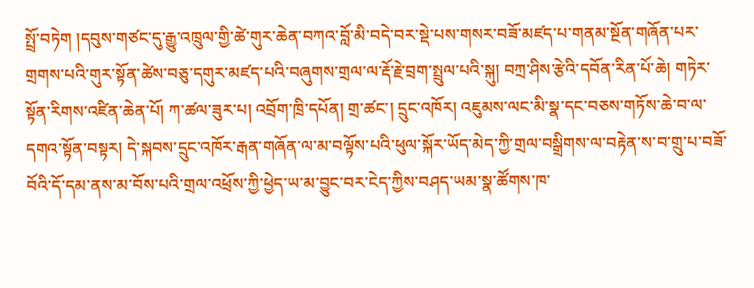སྤྲོ་བཏེག །དབུས་གཙང་དུ་རྒྱུ་འཁྲུལ་གྱི་ཚེ་གུར་ཆེན་བཀའ་བློ་མི་བདེ་བར་སྡེ་པས་གསར་བཟོ་མཛད་པ་གནམ་སྔོན་གཞོན་པར་གྲགས་པའི་གུར་སྟོན་ཚེས་བཅུ་དགུར་མཛད་པའི་བཞུགས་གྲལ་ལ་རྡོ་རྗེ་བྲག་སྤྲུལ་པའི་སྐུ། བཀྲ་ཤིས་རྩེའི་དབོན་རིན་པོ་ཆེ། གཏེར་སྟོན་རིགས་འཛིན་ཆེན་པོ། ཀ་ཚལ་ཟུར་པ། འབྲོག་ཁྲི་དཔོན། གྲ་ཚང་། དྲུང་འཁོར། འཇུམས་ལང་མི་སྣ་དང་བཅས་གཏོས་ཆེ་བ་ལ་དགའ་སྟོན་བསྟར། དེ་སྐབས་དྲུང་འཁོར་རྒན་གཞོན་ལ་མ་བལྟོས་པའི་ཕུལ་སྐོར་ཡོད་མེད་ཀྱི་གྲལ་བསྒྲིགས་ལ་བརྟེན་ས་བ་གྲུ་པ་བཟོ་བོའི་དོ་དམ་ནས་མ་བོས་པའི་གྲལ་འཕྲོས་ཀྱི་ཕྱེད་ཡ་མ་བྱུང་བར་ངེད་ཀྱིས་བཤད་ཡམ་སྣ་ཚོགས་ཁ་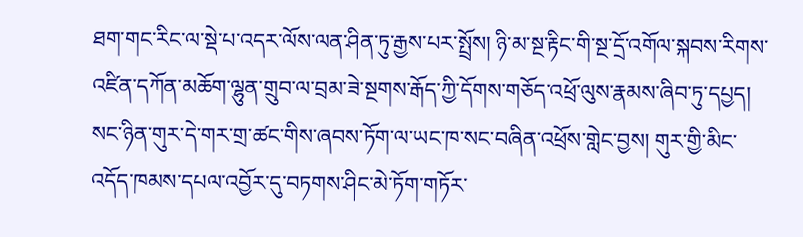ཐག་གང་རིང་ལ་སྡེ་པ་འདར་ལོས་ལན་ཤིན་ཏུ་རྒྱས་པར་སྤྲོས། ཉི་མ་སྔ་རྟིང་གི་སྔ་དྲོ་འགོལ་སྐབས་རིགས་འཛིན་དཀོན་མཆོག་ལྷུན་གྲུབ་ལ་བྲམ་ཟེ་སྔགས་རྒོད་ཀྱི་དོགས་གཅོད་འཕྲོ་ལུས་རྣམས་ཞིབ་ཏུ་དཔྱད། སང་ཉིན་གུར་དེ་གར་གྲ་ཚང་གིས་ཞབས་ཏོག་ལ་ཡང་ཁ་སང་བཞིན་འཕྲོས་གླེང་བྱས། གུར་གྱི་མིང་འདོད་ཁམས་དཔལ་འབྱོར་དུ་བཏགས་ཤིང་མེ་ཏོག་གཏོར་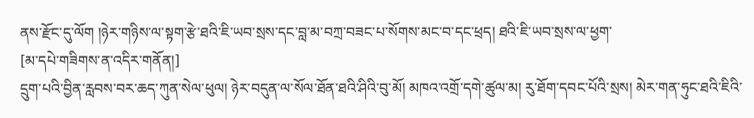ནས་རྫོང་དུ་ལོག །ཉེར་གཉིས་ལ་སྟག་རྩེ་ཐའི་ཇི་ཡབ་སྲས་དང་བླ་མ་བཀྲ་བཟང་པ་སོགས་མང་བ་དང་ཕྲད། ཐའི་ཇི་ཡབ་སྲས་ལ་ཕྱག་
[མ་དཔེ་གཟིགས་ན་འདིར་གནོན།]
དྲུག་པའི་བྱིན་རླབས་བར་ཆད་ཀུན་སེལ་ཕུལ། ཉེར་བདུན་ལ་སོལ་ཐོན་ཐའི་ཤིའི་བུ་མོ། མཁའ་འགྲོ་དགེ་ཚུལ་མ། རུ་ཐོག་དབང་པོའི་སྲས། མེར་གན་ཧུང་ཐའི་ཇིའི་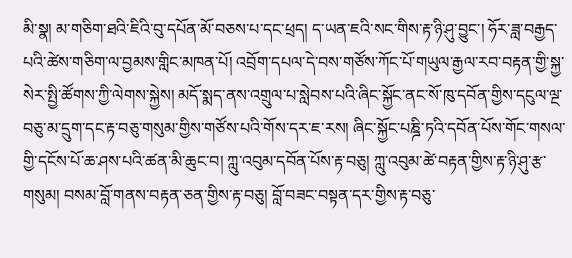མི་སྣ། མ་གཅིག་ཐའི་ཇིའི་བུ་དཔོན་མོ་བཅས་པ་དང་ཕྲད། ད་ཡན་ཇའི་སང་གིས་རྟ་ཉི་ཤུ་བྱུང་། ཧོར་ཟླ་བརྒྱད་པའི་ཚེས་གཅིག་ལ་བྱམས་གླིང་མཁན་པོ། འབྲོག་དཔལ་དེ་བས་གཙོས་ཀོང་པོ་གཡུལ་རྒྱལ་རབ་བརྟན་གྱི་སྐྱ་སེར་སྤྱི་ཚོགས་ཀྱི་ལེགས་སྐྱེས། མདོ་སྨད་ནས་འགྲུལ་པ་སླེབས་པའི་ཞིང་སྐྱོང་ནང་སོ་ཁུ་དབོན་གྱིས་དངུལ་ལྔ་བཅུ་མ་དྲུག་དང་རྟ་བཅུ་གསུམ་གྱིས་གཙོས་པའི་གོས་དར་ཇ་རས། ཞིང་སྐྱོང་པཎྜི་ཏའི་དབོན་པོས་གོང་གསལ་གྱི་དངོས་པོ་ཆ་ཤས་པའི་ཚན་མི་ཆུང་བ། ཀླུ་འབུམ་དབོན་པོས་རྟ་བཅུ། ཀླུ་འབུམ་ཚེ་བརྟན་གྱིས་རྟ་ཉི་ཤུ་རྩ་གསུམ། བསམ་བློ་གནས་བརྟན་ཅན་གྱིས་རྟ་བཅུ། བློ་བཟང་བསྟན་དར་གྱིས་རྟ་བཅུ་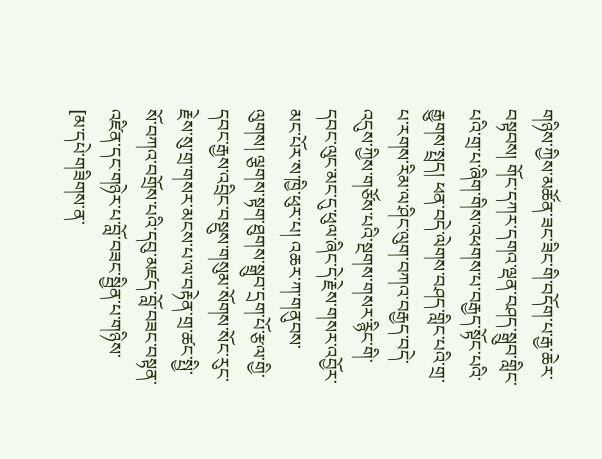གཉིས་ཀྱིས་མཚོན་ཟང་ཟིང་གི་བདོག་པ་རྒྱ་ཆེར་བསྟབས། གོང་དཀར་དགའ་ལྡན་བཤད་སྒྲུབ་གླིང་པའི་གྲ་པ་ཞིག་གིས་འཕགས་པ་བརྒྱད་སྟོང་པའི་རྒྱུགས་སྤྲད། ཕན་བདེ་ལེགས་བཤད་གླིང་པའི་གྲ་པ་རགས་རིམ་ལ་ཤིང་ལུག་བཀའ་བརྒྱད་བདེ་འདུས་ཀྱིས་གཙོས་པའི་སྔགས་གསར་རྙིང་གི་དབང་ལུང་མང་དུ་ཕུལ་ཞིང་དེ་རྗེས་གསར་འབྱོར་མང་པོར་ས་ཁྱི་ཕུར་པ། འཆར་ཀ་གནུབས་ལུགས། ལྕགས་སྟག་ཐུགས་སྒྲུབ་དྲག་པོ་རྩལ་གྱི་དབང་རྒྱས་འབྲིང་བསྡུས་གསུམ་སོགས་སོང་རུང་རྗེས་སུ་གྲ་གསར་མངས་པ་ལ་བརྟེན་གྲ་ཚང་སྤྱི་སོ་བཀའ་བགྲོས་པའི་དབུ་མཛད་བློ་བཟང་བསྟན་འཛིན་དང་གཉེར་པ་བློ་བཟང་སྦྱིན་པ་གཉིས་
[མ་དཔེ་གཟིགས་ན་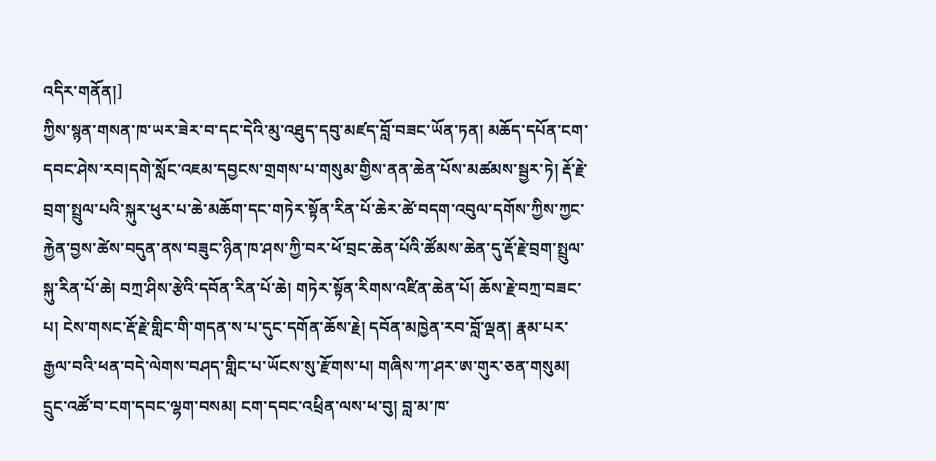འདིར་གནོན།]
ཀྱིས་སྙན་གསན་ཁ་ཡར་ཟེར་བ་དང་དེའི་མུ་འཐུད་དབུ་མཛད་བློ་བཟང་ཡོན་ཏན། མཆོད་དཔོན་ངག་དབང་ཤེས་རབ།དགེ་སློང་འཇམ་དབྱངས་གྲགས་པ་གསུམ་གྱིས་ནན་ཆེན་པོས་མཚམས་སྦྱར་ཏེ། རྡོ་རྗེ་བྲག་སྤྲུལ་པའི་སྐུར་ཕུར་པ་ཆེ་མཆོག་དང་གཏེར་སྟོན་རིན་པོ་ཆེར་ཚེ་བདག་འབུལ་དགོས་ཀྱིས་ཀྱང་རྐྱེན་བྱས་ཚེས་བདུན་ནས་བཟུང་ཉིན་ཁ་ཤས་ཀྱི་བར་ཕོ་བྲང་ཆེན་པོའི་ཚོམས་ཆེན་དུ་རྡོ་རྗེ་བྲག་སྤྲུལ་སྐུ་རིན་པོ་ཆེ། བཀྲ་ཤིས་རྩེའི་དབོན་རིན་པོ་ཆེ། གཏེར་སྟོན་རིགས་འཛིན་ཆེན་པོ། ཆོས་རྗེ་བཀྲ་བཟང་པ། ངེས་གསང་རྡོ་རྗེ་གླིང་གི་གདན་ས་པ་དུང་དགོན་ཆོས་རྗེ། དབོན་མཁྱེན་རབ་བློ་ལྡན། རྣམ་པར་རྒྱལ་བའི་ཕན་བདེ་ལེགས་བཤད་གླིང་པ་ཡོངས་སུ་རྫོགས་པ། གཞིས་ཀ་ཤར་ཨ་གུར་ཅན་གསུམ། དྲུང་འཚོ་བ་ངག་དབང་ལྷག་བསམ། ངག་དབང་འཕྲིན་ལས་ཕ་བུ། བླ་མ་ཁ་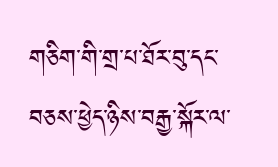གཅིག་གི་གྲ་པ་ཐོར་བུ་དང་བཅས་ཕྱེད་ཉིས་བརྒྱ་སྐོར་ལ་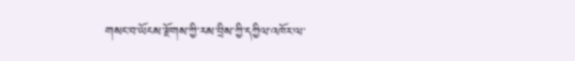གསང་བ་ཡོངས་རྫོགས་ཀྱི་རས་བྲིས་ཀྱི་དཀྱིལ་འཁོར་ལ་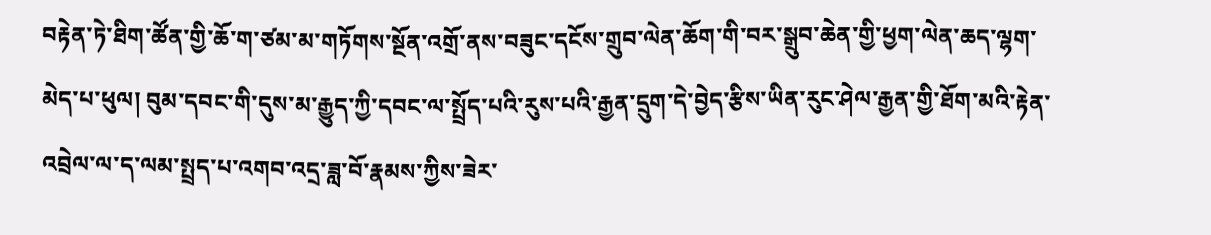བརྟེན་ཏེ་ཐིག་ཚོན་གྱི་ཆོ་ག་ཙམ་མ་གཏོགས་སྔོན་འགྲོ་ནས་བཟུང་དངོས་གྲུབ་ལེན་ཆོག་གི་བར་སྒྲུབ་ཆེན་གྱི་ཕྱག་ལེན་ཆད་ལྷག་མེད་པ་ཕུལ། བུམ་དབང་གི་དུས་མ་རྒྱུད་ཀྱི་དབང་ལ་སྤྲོད་པའི་རུས་པའི་རྒྱན་དྲུག་དེ་བྱེད་རྩིས་ཡིན་རུང་ཤེལ་རྒྱན་གྱི་ཐོག་མའི་རྟེན་འབྲེལ་ལ་ད་ལམ་སྤྲད་པ་འགབ་འདྲ་ཟླ་བོ་རྣམས་ཀྱིས་ཟེར་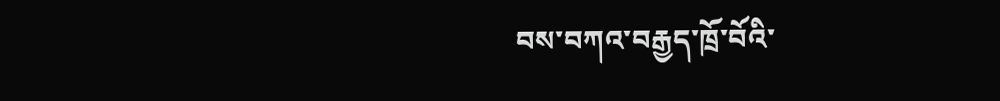བས་བཀའ་བརྒྱད་ཁྲོ་བོའི་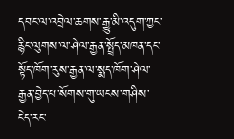དབང་ལ་འབྲེལ་ཆགས་རྒྱུ་མི་འདུག་ཀྱང་རྙིང་ལུགས་ལ་ཤེལ་རྒྱན་སྤྲོད་མཁན་དང་སྟོད་ཁོག་རུས་རྒྱན་ལ་སྨད་ཁོག་ཤེལ་རྒྱན་བྱེད་པ་སོགས་གུ་ཡངས་གཤིས་ངེད་རང་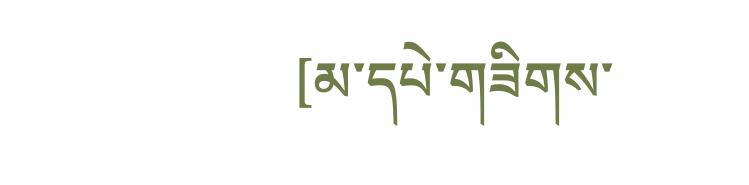[མ་དཔེ་གཟིགས་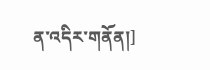ན་འདིར་གནོན།]